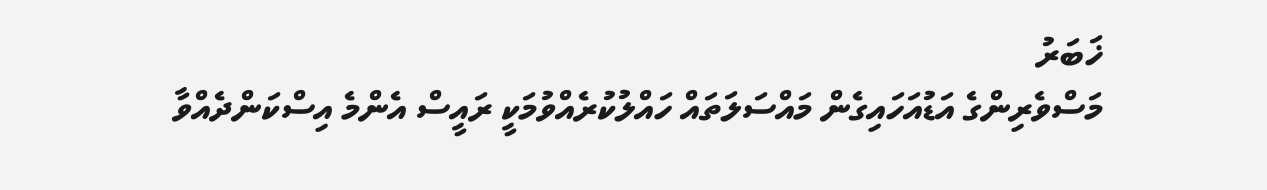ޚަބަރު
މަސްވެރިންގެ އަޑުއަހައިގެން މައްސަލަތައް ހައްލުކުރެއްވުމަކީ ރައީސް އެންމެ އިސްކަންދެއްވާ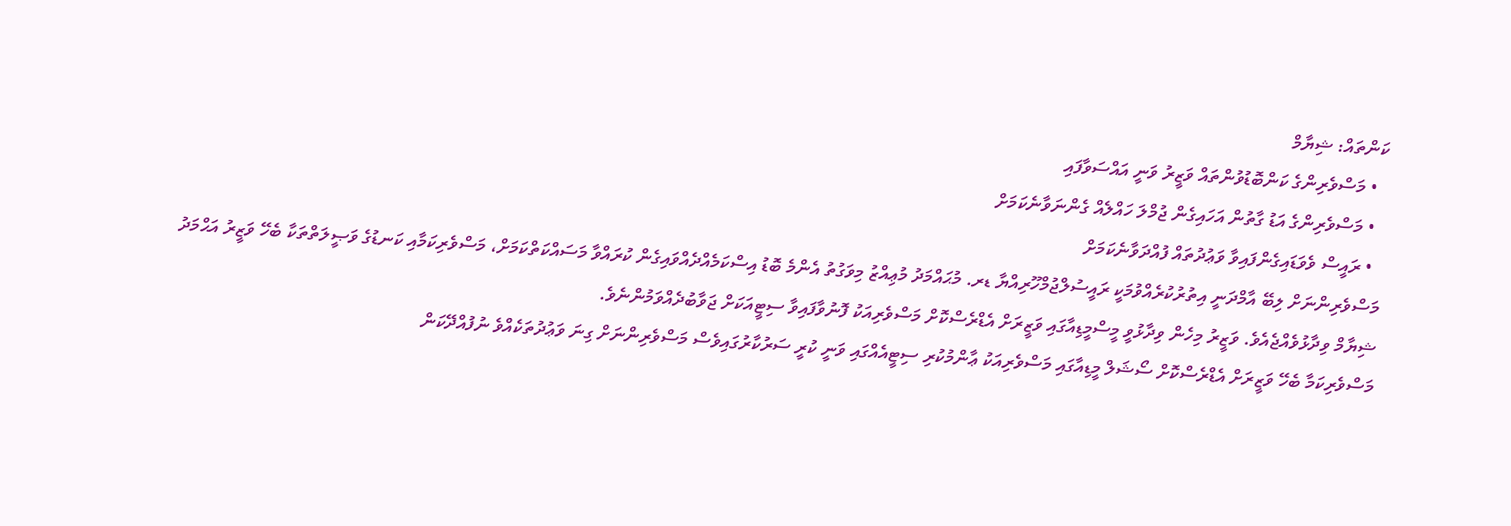ކަންތައް: ޝިޔާމް
  • މަސްވެރިންގެ ކަންބޮޑުވުންތައް ވަޒީރު ވަނީ އައްސަވާފައި
  • މަސްވެރިންގެ އަޑު ގާތުން އަހައިގެން ޖުމްލަ ހައްލެއް ގެންނަވާނެކަމަށް
  • ރައީސް ވެވަޑައިގެންފައިވާ ވަޢުދުތައް ފުއްދަވާނެކަމަށް
މަސްވެރިންނަށް ލިބޭ އާމްދަނީ އިތުރުކުރެއްވުމަކީ ރައީސުލްޖުމްހޫރިއްޔާ ޑރ. މުޙައްމަދު މުޢިއްޒު މިވަގުތު އެންމެ ބޮޑު އިސްކަމެއްދެއްވައިގެން ކުރައްވާ މަސައްކަތްކަމަށް، މަސްވެރިކަމާއި ކަނޑުގެ ވަޞީލަތްތަކާ ބެހޭ ވަޒީރު އަޙްމަދު ޝިޔާމް ވިދާޅުވެއްޖެއެވެ. ވަޒީރު މިހެން ވިދާޅުވީ މީސްމީޑިއާގައި ވަޒީރަށް އެޑްރެސްކޮށް މަސްވެރިއަކު ފޮނުވާފައިވާ ސިޓީއަކަށް ޖަވާބުދެއްވަމުންނެވެ.
މަސްވެރިކަމާ ބެހޭ ވަޒީރަށް އެޑްރެސްކޮށް ސޯޝަލް މީޑިއާގައި މަސްވެރިއަކު ޢާންމުކުރި ސިޓީއެއްގައި ވަނީ ކުރީ ސަރުކާރުގައިވެސް މަސްވެރިންނަށް ގިނަ ވަޢުދުތަކެއްވެ ނުފުއްދޭކަން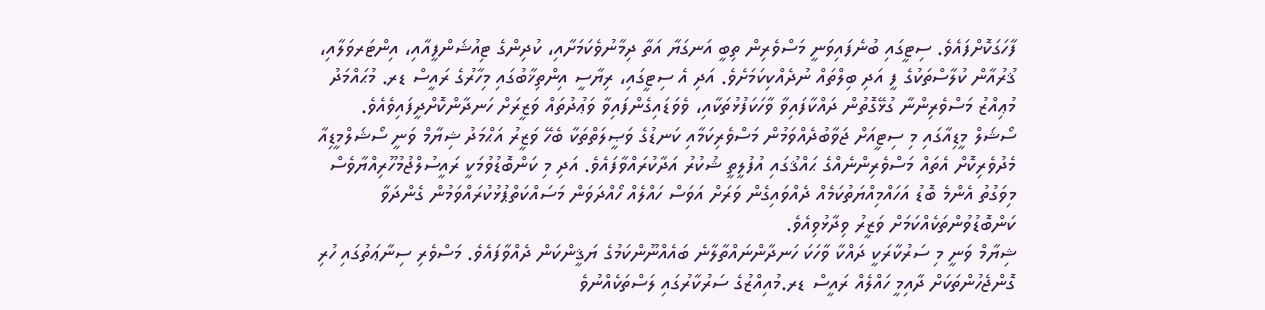ފާހަގަކޮށްފައެވެ. ސިޓީގައި ބުނެފައިވަނީ މަސްވެރިން ތިބީ އަނގަޔާ އަތާ ދިމާނުވެކަމަށާއި، ކުދިންގެ ޓިއުޝަންފީއާއި، އިންޓަރވަލާއި، ޤުރުއާން ކުލާސްތަކުގެ ފީ އަދި ބިލްތައް ނުދެއްކިކަމަށެވެ. އަދި އެ ސިޓީގައި، ރިޔާސީ އިންތިޚާބުގައި މިހާރުގެ ރައީސް ޑރ. މުޙައްމަދު މުޢިއްޒު މަސްވެރިންނާ ގުޅޭގޮތުން ދައްކާފައިވާ ވާހަކަފުޅުތަކާއި، ވެވަޑައިގެންފައިވާ ވަޢުދުތައް ވަޒީރަށް ހަނދާންކޮށްދީފައިވެއެވެ.
ސޯޝަލް މީޑިއާގައި މި ސިޓީއަށް ޖަވާބުދެއްވަމުން މަސްވެރިކަމާއި ކަނޑުގެ ވަޞީލަތްތަކާ ބެހޭ ވަޒީރު އަޙްމަދު ޝިޔާމް ވަނީ ސޯޝަލްމީޑިއާ މެދުވެރިކޮށް އެތައް މަސްވެރިންނެއްގެ ޙައްޤުގައި އުފުލީތީ ޝުކުރު އަދާކުރައްވާފައެވެ. އަދި މި ކަންބޮޑުވުމަކީ ރައީސުލްޖުމުހޫރިއްޔާވެސް މިވަގުތު އެންމެ ބޮޑު އަހައްމިއްޔަތުކަމެއް ދެއްވައިގެން ވަރަށް އަވަސް ހައްލެއް ހޯއްދަވަން މަސައްކަތްޕުޅުކުރައްވަމުން ގެންދަވާ ކަންބޮޑުވުންތަކެއްކަމަށް ވަޒީރު ވިދާޅުވިއެވެ.
ޝިޔާމް ވަނީ މި ސަރުކާރަކީ ދައްކާ ވާހަކަ ހަނދާންނައްތާލާނެ ބައެއްނޫންކަމުގެ ޔަޤީންކަން ދެއްވާފައެވެ. މަސްވެރި ސިނާޢަތުގައި ހުރި ގޮންޖެހުންތަކަށް ދާއިމީ ހައްލެއް ރައީސް ޑރ.މުއިއްޒުގެ ސަރުކާރުގައި ލަސްތަކެއްނުވެ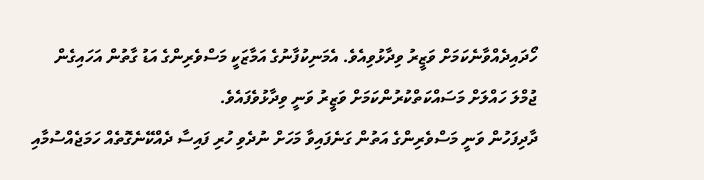ހޯދައިދެއްވާނެކަމަށް ވަޒީރު ވިދާޅުވިއެވެ. އެމަނިކުފާނުގެ އަމާޒަކީ މަސްވެރިންގެ އަޑު ގާތުން އަހައިގެން ޖުމްލަ ހައްލަށް މަސައްކަތްކުރުންކަމަށް ވަޒީރު ވަނީ ވިދާޅުވެފައެވެ.
ދާދިފަހުން ވަނީ މަސްވެރިންގެ އަތުން ގަނެފައިވާ މަހަށް ނުދެވި ހުރި ފައިސާ ދެއްކޭނެގޮތެއް ހަމަޖެއްސުމާއި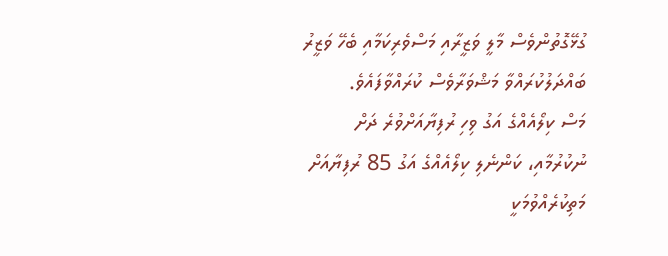ގުޅޭގޮތުންވެސް މާލީ ވަޒީރާއި މަސްވެރިކަމާއި ބެހޭ ވަޒީރު ބައްދަލުކުރައްވާ މަޝްވަރާވެސް ކުރައްވާފައެވެ.
މަސް ކިލޯއެއްގެ އަގު ވިހި ރުފިޔާއަށްވުރެ ދަށް ނުކުރުމާއި، ކަންނެލި ކިލޯއެއްގެ އަގު 85 ރުފިޔާއަށް މަތިކުރެއްވުމަކީ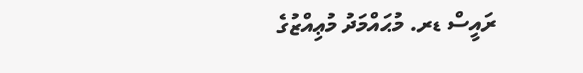ރައީސް ޑރ. މުޙައްމަދު މުޢިއްޒުގެ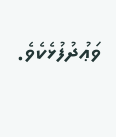ވަޢުދުފުޅެކެވެ.